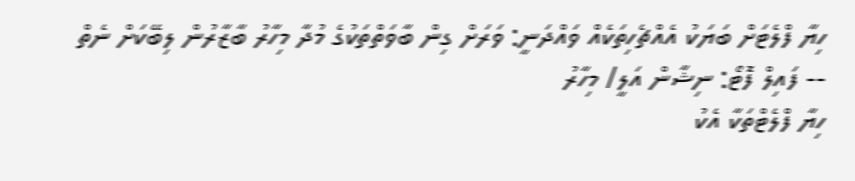ހިޔާ ފްލެޓަށް ބަޔަކު އެއްޗެހިތަކެއް ވައްދަނީ: ވަރަށް ގިން ބާވަތްތަކުގެ މުދާ މިހާރު ބާޒާރުން ލިބޭކަށް ނެތް -- ފައިލް ފޮޓޯ: ނިޝާން އަލީ/ މިހާރު
ހިޔާ ފްލެޓްތަކާ އެކު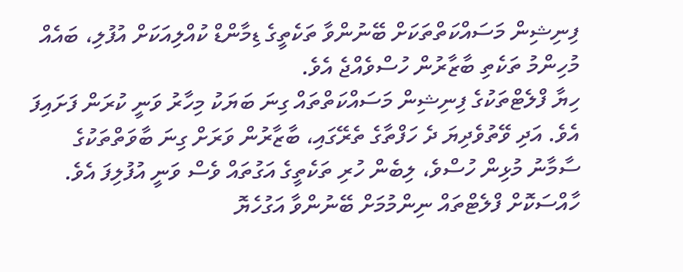ފިނިޝިން މަސައްކަތްތަކަށް ބޭނުންވާ ތަކެތީގެ ޑިމާންޑް ކުއްލިއަކަށް އުފުލި، ބައެއް މުހިންމު ތަކެތި ބާޒާރުން ހުސްވެއްޖެ އެވެ.
ހިޔާ ފްލެޓްތަކުގެ ފިނިޝިން މަސައްކަތްތައް ގިނަ ބަޔަކު މިހާރު ވަނީ ކުރަން ފަށައިފަ އެވެ. އަދި ވޭތުވެދިޔަ ދެ ހަފްތާގެ ތެރޭގައި، ބާޒާރުން ވަރަށް ގިނަ ބާވަތްތަކުގެ ސާމާނު މުޅިން ހުސްވެ، ލިބެން ހުރި ތަކެތީގެ އަގުތައް ވެސް ވަނީ އުފުލިފަ އެވެ. ހާއްސަކޮށް ފްލެޓްތައް ނިންމުމަށް ބޭނުންވާ އަގުހެޔޮ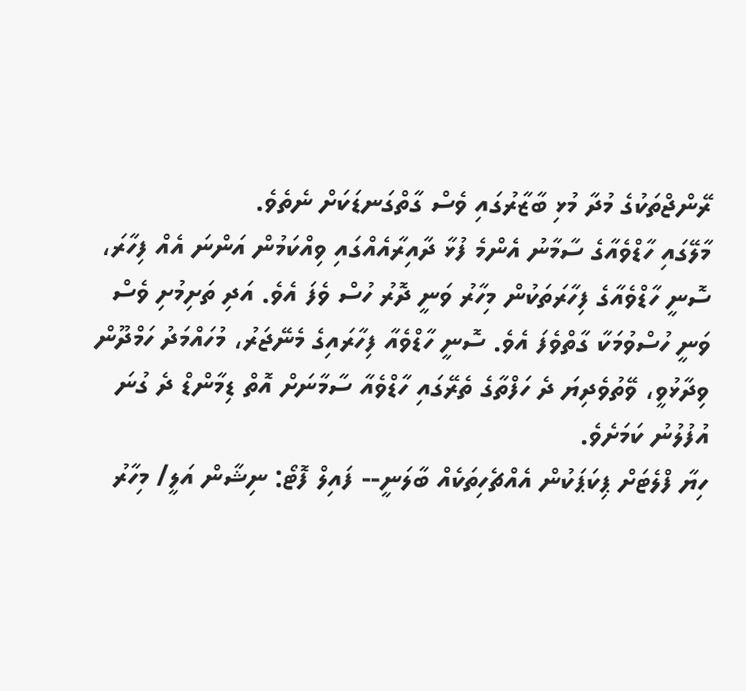ރޭންޖްތަކުގެ މުދާ މުޅި ބާޒާރުގައި ވެސް ގާތްގަނޑަކަށް ނެތެވެ.
މާލޭގައި ހާޑްވެއާގެ ސާމާނު އެންމެ ފުޅާ ދާއިރާއެއްގައި ވިއްކަމުން އަންނަ އެއް ފިހާރަ، ސޮނީ ހާޑްވެއާގެ ފިހާރަތަކުން މިހާރު ވަނީ ދޮރު ހުސް ވެފަ އެވެ. އަދި ތަށިމުށި ވެސް ވަނީ ހުސްވުމަކާ ގާތްވެފަ އެވެ. ސޮނީ ހާޑްވެއާ ފިހާރައިގެ މެނޭޖަރު، މުހައްމަދު ހަމްދޫން ވިދާޅުވީ، ވޭތުވެދިޔަ ދެ ހަފްތާގެ ތެރޭގައި ހާޑްވެއާ ސާމާނަށް އޮތް ޑިމާންޑް ދެ ގުނަ އުފުލުނު ކަމަށެވެ.
ހިޔާ ފްލެޓަށް ޕިކަޕަކުން އެއްޗެހިތަކެއް ބާލަނީ-- ފައިލް ފޮޓޯ: ނިޝާން އަލީ/ މިހާރު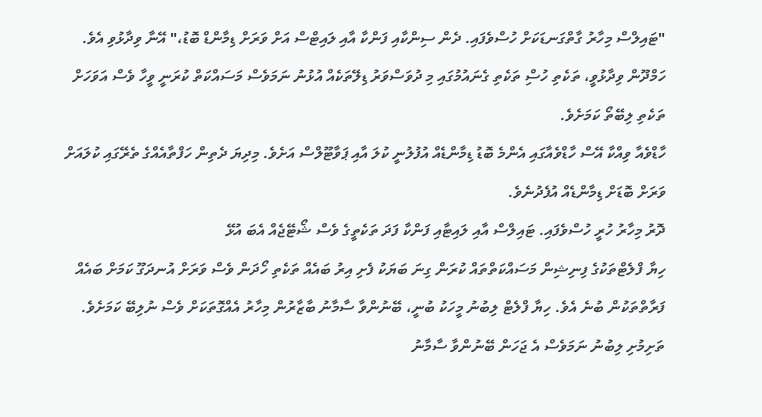"ޓައިލްސް މިހާރު ގާތްގަނޑަކަށް ހުސްވެފައި. ދެން ސިންކާއި ފަންކާ އާއި ލައިޓްސް އަށް ވަރަށް ޑިމާންޑް ބޮޑު،" އޭނާ ވިދާޅުވި އެވެ.
ހަމްދޫން ވިދާޅުވީ، ތަކެތި ހުސްި ތަކެތި ގެނައުމުގައި މި ދުވަސްވަރު ޑިލޭތަކެއް އުޅުނު ނަމަވެސް މަސައްކަތް ކުރަނީ ވީހާ ވެސް އަވަހަށް ތަކެތި ލިބޭތޯ ކަމަށެވެ.
ހާޑްވެއާ ވިއްކާ އޭސް ހާޑްވެއާގައި އެންމެ ބޮޑު ޑިމާންޑެއް އުފުލުނީ ކުލަ އާއި ޕަވާޓޫލްސް އަށެވެ. މިދިޔަ ދެތިން ހަފްތާއެއްގެ ތެރޭގައި ކުލައަށް ވަރަށް ބޮޑަށް ޑިމާންޑެއް އުފެދުނެވެ.
ދޮރު މިހާރު ހުރީ ހުސްވެފައި. ޓައިލްސް އާއި ލައިޓާއި ފަންކާ ފަދަ ތަކެތީގެ ވެސް ޝޯޓޭޖެއް އެބަ އުޅޭ
ހިޔާ ފްލެޓްތަކުގެ ފިނިޝިން މަސައްކަތްތައް ކުރަން ގިނަ ބަޔަކު ފެށި އިރު ބައެއް ތަކެތި ހޯދަން ވެސް ވަރަށް އުނދަގޫ ކަމަށް ބައެއް ފަރާތްތަކުން ބުނެ އެވެ. ހިޔާ ފްލެޓް ލިބުނު މީހަކު ބުނީ، ބޭނުންވާ ސާމާނު ބާޒާރުން މިހާރު އެއްގޮތަކަށް ވެސް ނުލިބޭ ކަމަށެވެ. ތަށިމުށި ލިބުނު ނަމަވެސް އެ ޖަހަން ބޭނުންވާ ސާމާނު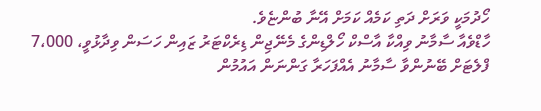ހޯދުމަކީ ވަރަށް ދަތި ކަމެއް ކަމަށް އޭނާ ބުންޏެވެ.
ހާޑްވެއާ ސާމާނު ވިއްކާ އާސްކް ހޯލްޑިންގެ މެނޭޖިން ޑިރެކްޓަރު ޒައިން ހަސަން ވިދާޅުވީ، 7،000 ފްލެޓަށް ބޭނުންވާ ސާމާނު އެއްފަހަރާ ގަންނަން އައުމުން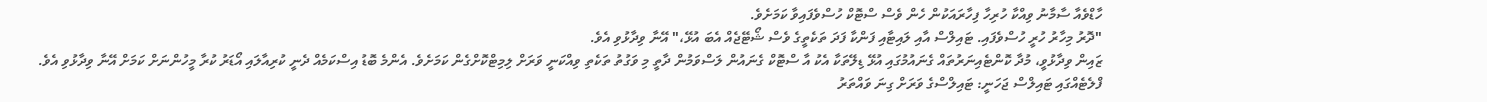ހާޑްވެއާ ސާމާނު ވިއްކާ ހުރިހާ ފިހާރައަކުން ހެން ވެސް ސްޓޮކް ހުސްވެފައިވާ ކަމަށެވެ.
"ދޮރު މިހާރު ހުރީ ހުސްވެފައި. ޓައިލްސް އާއި ލައިޓާއި ފަންކާ ފަދަ ތަކެތީގެ ވެސް ޝޯޓޭޖެއް އެބަ އުޅޭ،" އޭނާ ވިދާޅުވި އެވެ.
ޒައިން ވިދާޅުވީ، މުދާ ކޮންޓެއިނަރުތައް ގެނައުމުގައި އުޅޭ ޑިލޭތަކާ އެކު އާ ސްޓޮކް ގެނައުން ލަސްވަމުން ދާތީ މި ވަގުތު ތަކެތި ވިއްކަނީ ވަރަށް ލިމިޓްކޮށްގެން ކަމަށެވެ. އެންމެ ބޮޑު އިސްކަމެއް ދެނީ ކުރިއާލައި އޯޑަރު ކުރާ މީހުންނަށް ކަމަށް އޭނާ ވިދާޅުވި އެވެ.
ފްލެޓެއްގައި ޓައިލްސް ޖަހަނީ: ޓައިލްސްގެ ވަރަށް ގިނަ ވައްތަރު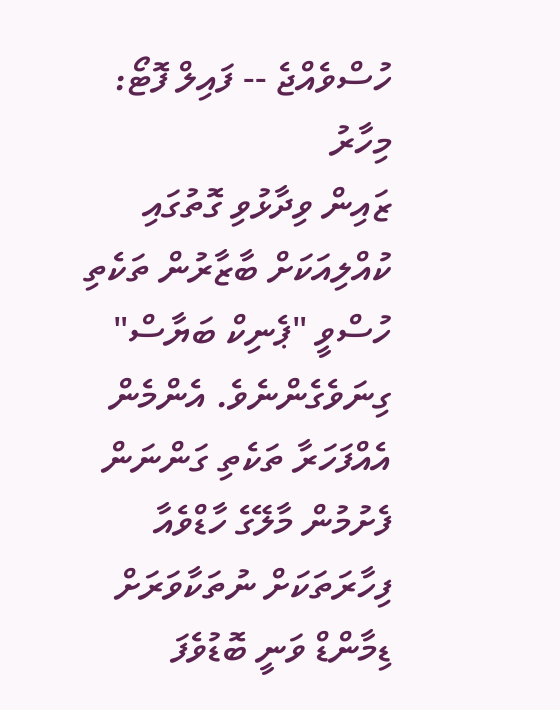ހުސްވެއްޖެ -- ފައިލް ފޮޓޯ: މިހާރު
ޒައިން ވިދާޅުވި ގޮތުގައި ކުއްލިއަކަށް ބާޒާރުން ތަކެތި ހުސްވީ "ޕެނިކް ބަޔާސް" ގިނަވެގެންނެވެ. އެންމެން އެއްފަހަރާ ތަކެތި ގަންނަން ފެށުމުން މާލޭގެ ހާޑްވެއާ ފިހާރަތަކަށް ނުތަކާވަރަށް ޑިމާންޑް ވަނީ ބޮޑުވެފަ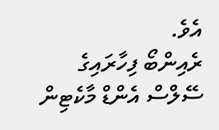އެވެ.
ރެއިންބޯ ފިހާރައިގެ ސޭލްސް އެންޑް މާކެޓިން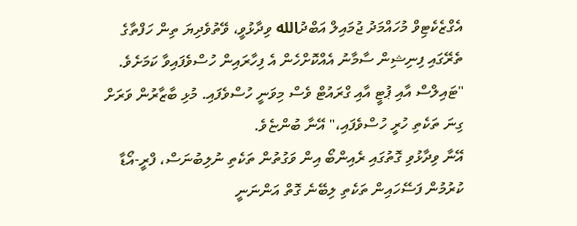އެގްޒެކެޓިވް މުހައްމަދު ޖުމައިލް އަބްދުالله ވިދާޅުވީ، ވޭތުވެދިޔަ ތިން ހަފްތާގެ ތެރޭގައި ފިނިޝިން ސާމާނު އެއްކޮށްހެން އެ ފިހާރައިން ހުސްވެފައިވާ ކަމަށެވެ.
"ޓައިލްސް އާއި ޕުޓީ އާއި ގްރައުޓް ވެސް މިވަނީ ހުސްވެފައި. މުޅި ބާޒާރުން ވަރަށް ގިނަ ތަކެތި ހުރީ ހުސްވެފައި،" އޭނާ ބުންޏެވެ.
އޭނާ ވިދާޅުވި ގޮތުގައި ރެއިންބޯ އިން ވަގުތުން ތަކެތި ނުލިބުނަސް، ފްރީ-އޯޑާ ކުރުމުން ފަސޭހައިން ތަކެތި ލިބޭނެ ގޮތް އަންނަނީ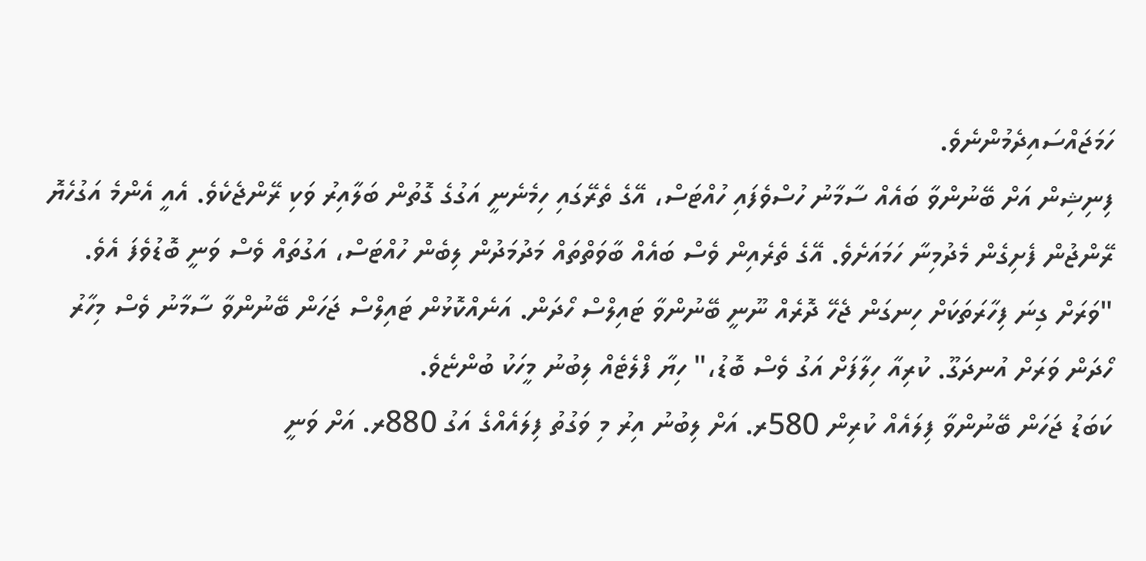ހަމަޖައްސައިދެމުންނެވެ.
ފިނިޝިން އަށް ބޭނުންވާ ބައެއް ސާމާނު ހުސްވެފައި ހުއްޓަސް، އޭގެ ތެރޭގައި ހިމެނެނީ އަގުގެ ގޮތުން ބަލާއިރު ވަކި ރޭންޖެކެވެ. އެއީ އެންމެ އަގުހެޔޮ ރޭންޖުން ފެށިގެން މެދުމިނާ ހަމައަށެވެ. އޭގެ ތެރެއިން ވެސް ބައެއް ބާވަތްތައް މަދުމަދުން ލިބެން ހުއްޓަސް، އަގުތައް ވެސް ވަނީ ބޮޑުވެފަ އެވެ.
"ވަރަށް ގިނަ ފިހާރަތަކަށް ހިނގަން ޖެހޭ ދޮރެއް ނޫނީ ބޭނުންވާ ޓައިލްސް ހޯދަން. އަނެއްކޮޅުން ޓައިލްސް ޖަހަން ބޭނުންވާ ސާމާނު ވެސް މިހާރު ހޯދަން ވަރަށް އުނދަގޫ. ކުރިއާ ހިލާފަށް އަގު ވެސް ބޮޑު،" ހިޔާ ފްލެޓެއް ލިބުނު މީހަކު ބުންޏެވެ.
ކަބަޑު ޖަހަން ބޭނުންވާ ފިލައެއް ކުރިން 580ރ. އަށް ލިބުނު އިރު މި ވަގުތު ފިލައެއްގެ އަގު 880ރ. އަށް ވަނީ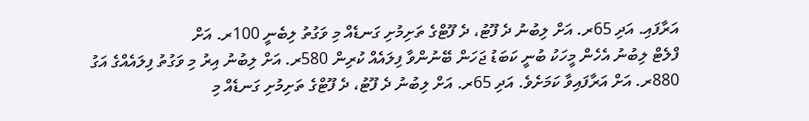އަރާފައި. އަދި 65ރ. އަށް ލިބުނު ދެ ފޫޓު، ދެ ފޫޓްގެ ތަށިމުށި ގަނޑެއް މި ވަގުތު ލިބެނީ 100ރ. އަށް
ފްލެޓް ލިބުނު އެހެން މީހަކު ބުނީ ކަބަޑު ޖަހަން ބޭނުންވާ ފިލައެއް ކުރިން 580ރ. އަށް ލިބުނު އިރު މި ވަގުތު ފިލައެއްގެ އަގު 880ރ. އަށް އަރާފައިވާ ކަމަށެވެ. އަދި 65ރ. އަށް ލިބުނު ދެ ފޫޓު، ދެ ފޫޓްގެ ތަށިމުށި ގަނޑެއް މި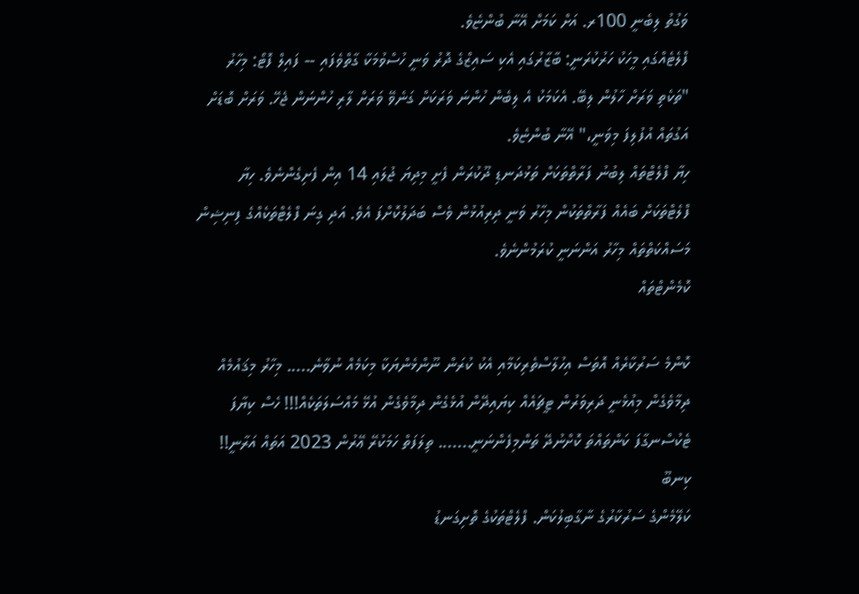ވަގުތު ލިބެނީ 100ރ. އަށް ކަމަށް އޭނާ ބުންޏެވެ.
ފްލެޓެއްގައި މީހަކު ހަރުކުރަނީ: ބާޒާރުގައި އެކި ސައިޒްގެ ދޮރު ވަނީ ހުސްވުމަކާ ގާތްވެފައި -- ފައިލް ފޮޓޯ: މިހާރު
"ތަކެތި ވަރަށް ހާލުން ލިބޭ. އެކަމަކު އެ ލިބެން ހުންނަ ވަރަކަށް ގަނެވޭ ވަރަށް ލާރި ހުންނަން ޖެހޭ. ވަރަށް ބޮޑަށް އަގުތައް އުފުލިފަ މިވަނީ،" އޭނާ ބުންޏެވެ.
ހިޔާ ފްލެޓްތައް ލިބުނު ފަރާތްތަކަށް ތަޅުދަނޑި ދޫކުރަން ފެށީ މިދިޔަ ޖުލައި 14 އިން ފެށިގެންނެވެ. ހިޔާ ފްލެޓްތަކަށް ބައެއް ފަރާތްތަކުން މިހާރު ވަނީ ދިރިއުޅުން ވެސް ބަދަލުކޮށްފަ އެވެ. އަދި ގިނަ ފްލެޓްތަކެއްގެ ފިނިޝިން މަސައްކަތްތައް މިހާރު އަންނަނީ ކުރަމުންނެވެ.
ކޮމެންޓްތައް

ކޮންމެ ސަރުކާރެއް އޮތަސް އިހުލާސްތެރިކަމާއި އެކު ކުރަން ނޫންޅެންޔަކާ މިކަމެއް ނުވާނެ..... މިހާރު މިޤައުމެއް ދިމާވެގެން މިއުޅެނީ ދަރިވަރުން ޓީޗައެއް ކިޔައިދޭން އުޅެގެން ދިމާވެގެން އުޅޭ މައްސަލަތަކެއް!!! ހެސް ކިޔާފަ ޓެކުސްނގާފަ ކަންތައްތަ ކޮށްނުދޭ ތަންމިފެންނަނީ....... ތިލަފަތް ހަމަކުރޭ ޢޭރުން 2023 އަތައް އަރާނީ!!
ކިނބޫ
ކަލޭމެންގެ ސަރުކާރުގެ ނާގާބިލުކަން. ފްލެޓްތަކުގެ ތޮށިގަނޑު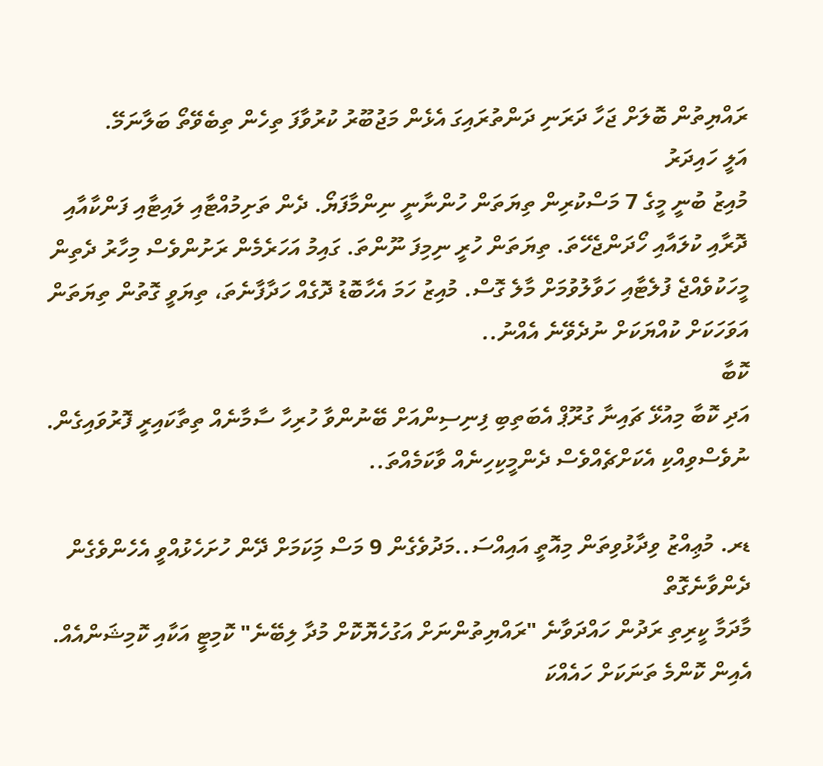ރައްޔިތުން ބޮލަށް ޖަހާ ދަރަނި ދަންތުރައިގަ އެޅެން މަޖުބޫރު ކުރުވާފަ ތިހެން ތިބެވޭތޯ ބަލާނަމޭ.
އަލީ ހައިދަރު
މުއިޒު ބުނީ މީގެ 7 މަސްކުރިން ތިޔަތަން ހުންނާނީ ނިންމާފަޔޯ. ދެން ތަށިމުއްޓާއި ލައިޓާއި ފަންކާއާއި ދޮރާއި ކުލައާއި ހޯދަންޖެހޭތަ. ތިޔަތަން ހުރީ ނިމިފަ ނޫންތަ. ގައިމު އަހަރެމެން ރަށުންވެސް މިހާރު ދެތިން މީހަކުވެއްޖެ ފުލެޓާއި ހަވާލުވުމަށް މާލެ ގޮސް. މުއިޒު ހަމަ އެހާބޮޑު ދޮގެއް ހަދާފާނެތަ، ތިޔަވީ ގޮތުން ތިޔަތަން އަވަހަކަށް ކުއްޔަކަށް ނުދެވޭނެ އެއްނު..
ކޮބާ
އަދި ކޮބާ މިއުޅޭ ޗައިނާ ގުރޫޕް އެބަތިބި ފިނިސިންއަށް ބޭނުންވާ ހުރިހާ ސާމާނެއް ތިތާކައިރީ ފޮރުވައިގެން. ނުވެސްވިއްކި އެކަށްޗެއްވެސް ދެންމީކިހިނެއް ވާކަމެއްތަ..

ޑރ. މުޢިއްޒު ވިދާޅުވިތަން މިއޮތީ އައިއްސަ..މަދުވެގެން 9 މަސް މިަކަމަށް ދޭން ހުށަހެޅުއްވީ އެހެންވެގެން
ދެންވާނެގޮތް
މާދަމާ ކީރިތި ރަދުން ހައްދަވާނެ "ރައްޔިތުންނަށް އަގުހެޔޮކޮށް މުދާ ލިބޭނެ" ކޮމިޓީ އަކާއި ކޮމިޝަންއެއް. އެއިން ކޮންމެ ތަނަކަށް ހައެއްކަ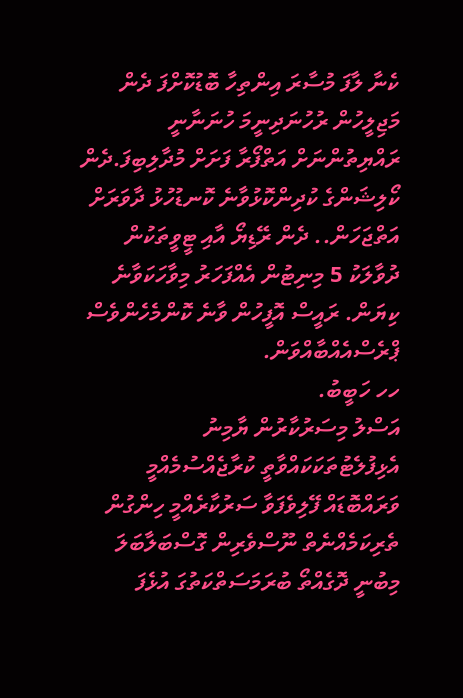ކެނާ ލާފަ މުސާރަ އިންތިހާ ބޮޑުކޮށްފަ ދެން މަޖިލީހުން ރުހުނަދިނީމަ ހުނަނާނީ ރައްޔިތުންނަށް އަތްފޯރާ ފަށަށް މުދާލިބިފަ.ދެން ކޯލިޝަންގެ ކުދިންކޮޅުވާނެ ކޮނޑުހުޅު ދާވަރަށް އަތްޖަހަން.. ދެން ރޭޑިޔޯ އާއި ޓީވީތަކުން ދުވާލަކު 5 މިނިޓުން އެއްފަހަރު މިވާހަކަވާނެ ކިޔަން. ރައީސް އޮފީހުން ވާނެ ކޮންމެހެންވެސް ޕްރެސްއެއްބާއްވަން.
ހހ ހަބީބު.
އަސްލު މިސަރުކާރުން ޔާމިނު އެޅިފުލެޓުތަކަކައްވާތީ ކުރާޖެއްސުމެއްމީ ވަރައްބޮޑައް ފޭލިވެފަވާ ސަރުކާރެއްމީ ހިންގުން ތެރިކަމެއްނެތް ނޫސްވެރިން ގޮސްބަލާބަލަ މިބުނީ ދޮގެއްތޯ ބުރަމަސަތްކަތުގަ އުޅެފަ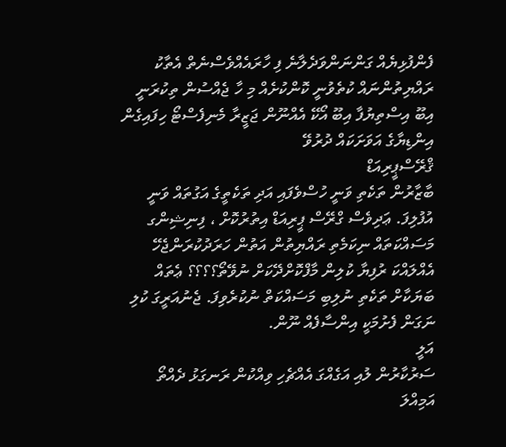ފެންފުޅިޔެއް ގަންނަންވަދެލާނެ ފި ހާރައެއްވެސްނެތް އެތާކު ރައްޔިތުންނައް ކުތެވުނީ ކޮންކުށެއް މި ހާ ޖެއްސުން ތިކުރަނީ އިބޫ އިސްތިޔުފާ އިބޫ އޯކޭ އެއްނޫން ޖަޒީރާ މެނިފެސްޓޯ ހިފައިގެން އިންޑިޔާގެ އަވަށަކައް ދުރުވޭ
ޤްރޭސްޕީރިއަޑް
ބާޒާރުން ތަކެތި ވަނީ ހުސްވެފައި އަދި ތަކެތީގެ އަގުތައް ވަނީ އުފުލިފަ. ޢަދިވެސް ގްރޭސް ޕީރިއަޑް އިތުރުކޮށް ، ފިނިޝިންގ މަސައްކަތައް ނިކަމެތި ރައްޔިތުން އަތުން ހަރަދުކުރަންޖެހޭ އެއްލައްކަ ރުފިޔާ ކުލިން މާފްކޮށްދޭކަށް ނުވޭތޯ؟؟؟؟ ޢެތައް ބަޔަކާށް ތަކެތި ނުލިބި މަސައްކަތް ނުކުރެވިފަ. ޖެނުއަރީގަ ކުލި ނަގަން ފެށުމަކީ އިންސާފެއް ނޫން.
އަލީ
ސަރުކާރުން ލުއި އަގެއްގަ އެއްޗެހި ވިއްކުން ރަނގަޅު ދެއްތޯ އަމިއްލަ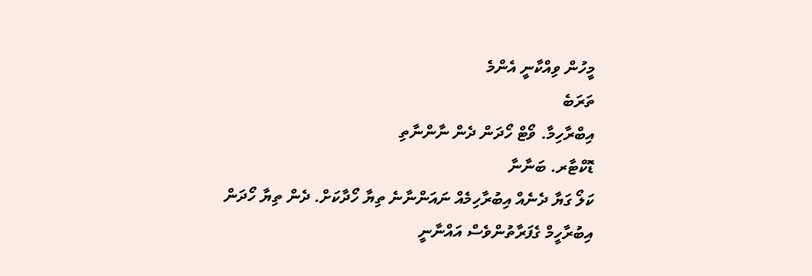މީހުން ވިއްކާނީ އެންމެ
ތަރަބެ
އިބްރާހިމާ. ވޯޓް ހޯދަން ދެން ނާންނާތި
ޑޮކްޓާރ. ބަނާނާ
ކަލޯ ގަޔާ ދެނެއް އިބުރާހިމެއް ނައަންނާނެ ތިޔާ ހޯދާކަށް. ދެން ތިޔާ ހޯދަން އިބުރާހީމް ގެފަރާތުންވެސް އައްނާނީ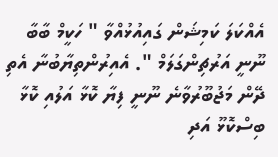އެއްކަލަ ކަމިޝަން ގައިއުޅުއްވާ " ހަކީމް ބާބާ ނޫނީ އަރުޗިންގަލަމް ". އެއިރުންތިޔާބުނާ އެތި ދޭން މަޖުބޫރުވާނެ ނޫނީ ފިޔާ ކޮޅާ އަލުއި ކޮޅާ ބިސްކޮޅޫ އަދި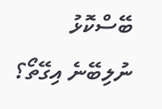ބޭސްކޮޅު ނުލިބޭނެ އިގޭތޯ؟